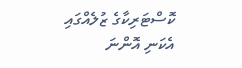ކޮސްޓަރިކާގެ ޒުލެއްގައި އެކަނި އޮންނަ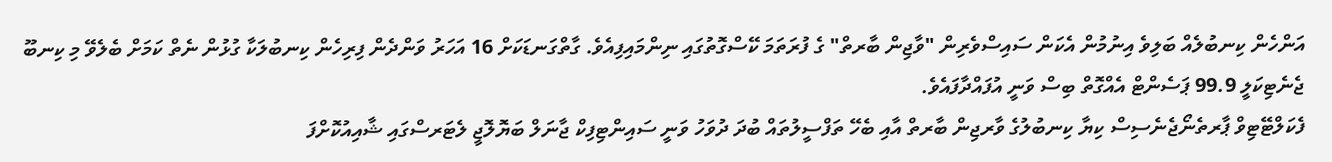އަންހެން ކިނބުލެއް ބަލިވެ އިނުމުން އެކަން ސައިސްވެރިން "ވާޖިން ބާރތް" ގެ ފުރަތަމަ ކޭސްގޮތުގައި ނިންމައިފިއެވެ. ގާތްގަނޑަކަށް 16 އަހަރު ވަންދެން ފިރިހެން ކިނބުލަކާ ގުޅުން ނެތް ކަމަށް ބެލެވޭ މި ކިނބޫ ޖެނެޓިކަލީ 99.9 ޕަސެންޓް އެއްގޮތް ބިސް ވަނީ އުފައްދާފައެވެ.
ފެކަލްޓޭޓިވް ޕާރތެނޯޖެނެސިސް ކިޔާ ކިނބުލުގެ ވާރޖިން ބާރތް އާއި ބެހޭ ތަފްސީލުތައް ބުދަ ދުވަހު ވަނީ ސައިންޓިފިކް ޖާނަލް ބަޔޮލޮޖީ ލެޓަރސްގައި ޝާއިއުކޮށްފަ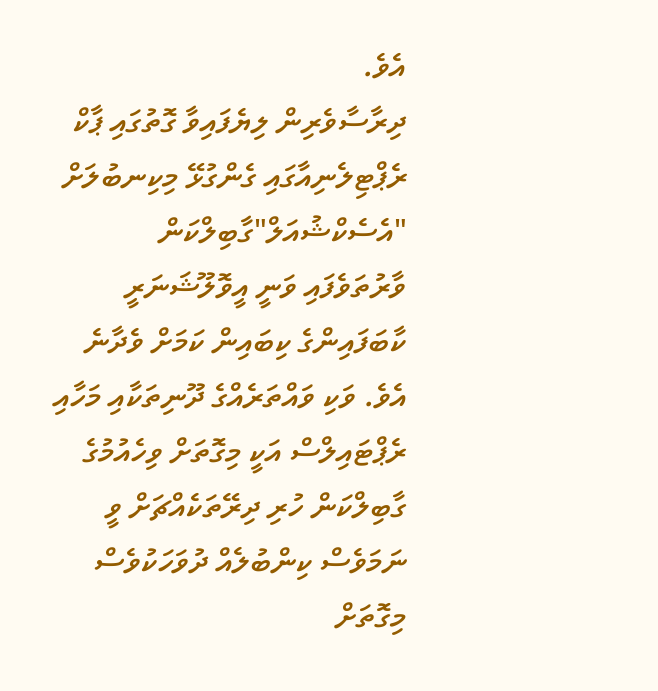އެވެ.
ދިރާސާވެރިން ލިޔެފައިވާ ގޮތުގައި ޕާކް ރެޕްޓިލެނިއާގައި ގެންގުޅޭ މިކިނބުލަށް "އެސެކްޝުއަލް"ގާބިލްކަން ވާރުތަވެފައި ވަނީ އީވޮލޫޝަނަރީ ކާބަފައިންގެ ކިބައިން ކަމަށް ވެދާނެ އެވެ. ވަކި ވައްތަރެއްގެ ދޫނިތަކާއި މަހާއި ރެޕްޓައިލްސް އަކީ މިގޮތަށް ވިހެއުމުގެ ގާބިލްކަން ހުރި ދިރޭތަކެއްޗަށް ވީ ނަމަވެސް ކިންބުލެއް ދުވަހަކުވެސް މިގޮތަށް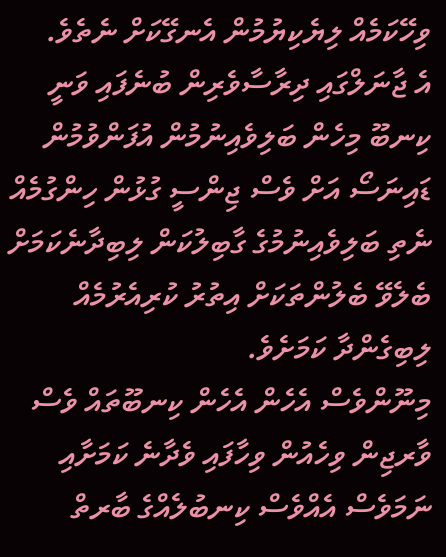ވިހޭކަމެއް ލިޔެކިޔުމުން އެނގޭކަށް ނެތެވެ.
އެ ޖާނަލްގައި ދިރާސާވެރިން ބުނެފައި ވަނީ ކިނބޫ މިހެން ބަލިވެއިނުމުން އުފަންވުމުން ޑައިނަސޯ އަށް ވެސް ޖިންސީ ގުޅުން ހިންގުމެއް ނެތި ބަލިވެއިނުމުގެ ގާބިލުކަން ލިބިދާނެކަމަށް ބެލެވޭ ބެލުންތަކަށް އިތުރު ކުރިއެރުމެއް ލިބިގެންދާ ކަމަށެވެ.
މިނޫންވެސް އެހެން އެހެން ކިނބޫތައް ވެސް ވާރޖިން ވިހެއުން ވިހާފައި ވެދާނެ ކަމަށާއި ނަމަވެސް އެއްވެސް ކިނބުލެއްގެ ބާރތް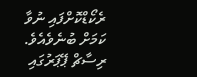ރެކޯޑްކޮށްފައި ނުވާ ކަމަށް ބުނެވެއެވެ. ރިސާޗް ޕޭޕަރުގައި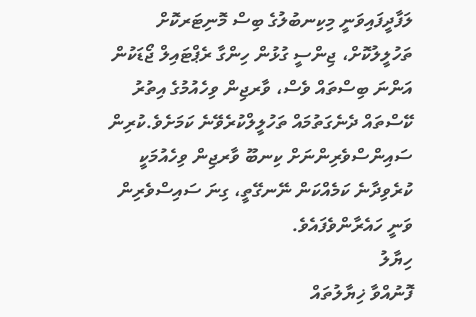ލަފާދީފައިވަނީ މިކިނބުލުގެ ބިސް މޮނިޓަރކޮށް ތަހުލީލުކޮށް، ޖިންސީ ގުޅުން ހިންގާ ރެޕްޓައިލް ޖޯޑަކުން އަންނަ ބިސްތައް ވެސް، ވާރޖިން ވިހެއުމުގެ އިތުރު ކޭސްތައް ދެނެގަތުމައް ތަހުލީލްކުރެވޭނެ ކަމަށެވެ.ކުރިން ސައިންސްވެރިންނަށް ކިނބޫ ވާރޖިން ވިހެއުމަކީ ކުރެވިދާނެ ކަމެއްކަން ނޭނގޭތީ، ގިނަ ސައިސްވެރިން ވަނީ ހައެރާންވެފައެވެ.
ހިޔާލު
ފޮނުއްވާ ޚިޔާލުތައް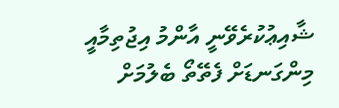ޝާއިޢުކުރެވޭނީ އާންމު އިޖުތިމާއީ މިންގަނޑަށް ފެތޭތޯ ބެލުމަށް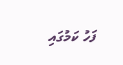ފަހު ކަމުގައި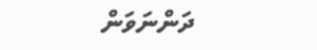ދަންނަވަން